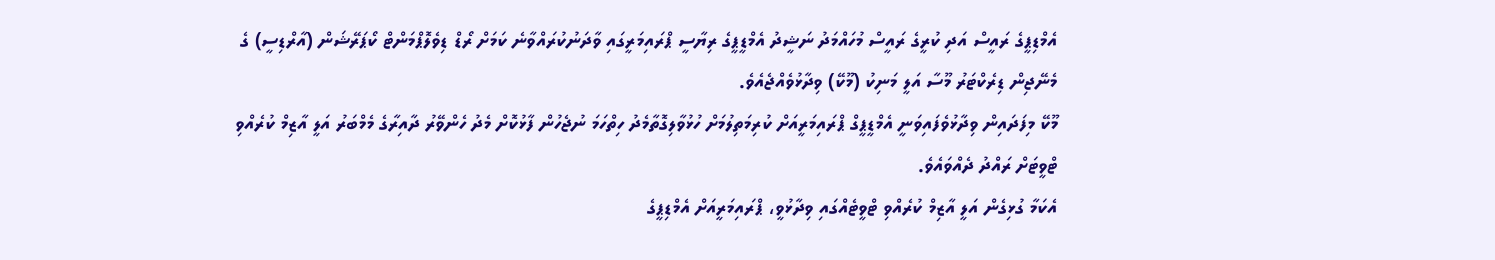އެމްޑިޕީގެ ރައީސް އަދި ކުރީގެ ރައީސް މުހައްމަދު ނަޝީދު އެމްޑީޕީގެ ރިޔާސީ ޕްރައިމަރީގައި ވާދަނުކުރައްވާނެ ކަމަށް ރޯޑް ޑިވެލޮޕްމަންޓް ކޯޕަރޭޝަން (އާރްޑިސީ) ގެ މެނޭޖިން ޑިރެކްޓަރު މޫސާ އަލީ މަނިކު (މޫކޭ) ވިދާޅުވެއްޖެއެވެ.
މޫކޭ މިފަދައިން ވިދާޅުވެފައިވަނީ އެމްޑީޕީގް ޕްރައިމަރީއަށް ކުރިމަތިލުމަށް ހުޅުވާލިގޮތާމެދު ހިތްހަމަ ނުޖެހުން ފާޅުކޮށް މެދު ހެންވޭރު ދާއިރާގެ މެމްބަރު އަލީ އާޒިމް ކުރެއްވި ޓްވީޓަށް ރައްދު ދެއްވައެވެ.
އެކަމާ ގުޅިގެން އަލީ އާޒިމް ކުރެއްވި ޓްވީޓެއްގައި ވިދާޅުވީ، ޕްރައިމަރީއަށް އެމްޑިޕީގެ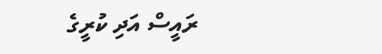ރައީސް އަދި ކުރީގެ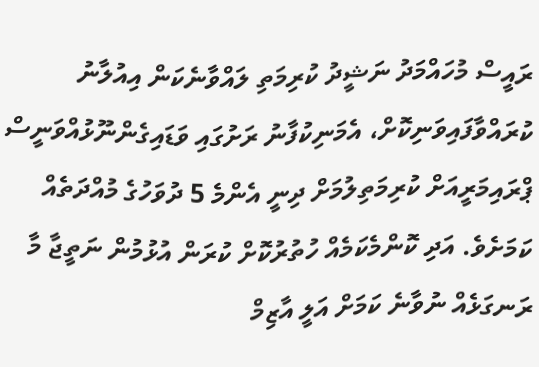ރައީސް މުހައްމަދު ނަޝީދު ކުރިމަތި ލައްވާނެކަން އިއުލާނު ކުރައްވާފައިވަނިކޮށް، އެމަނިކުފާނު ރަށުގައި ވަޑައިގެންނޫޅުއްވަނީސް ޕްރައިމަރީއަށް ކުރިމަތިލުމަށް ދިނީ އެންމެ 5 ދުވަހުގެ މުއްދަތެއް ކަމަށެވެ. އަދި ކޮންމެކަމެއް ހުތުރުކޮށް ކުރަން އުޅުމުން ނަތީޖާ މާ ރަނގަޅެއް ނުވާނެ ކަމަށް އަލީ އާޒިމް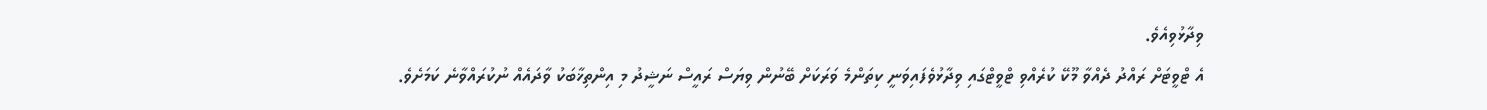ވިދާޅުވިއެވެ.
އެ ޓްވީޓަށް ރައްދު ދެއްވާ މޫކޭ ކުރެއްވި ޓްވީޓްގައި ވިދާޅުވެފައިވަނީ ކިތަންމެ ވަރަކަށް ބޭނުން ވިޔަސް ރައީސް ނަޝީދު މި އިންތިޚާބަކު ވާދައެއް ނުކުރައްވާނެ ކަމަށެވެ.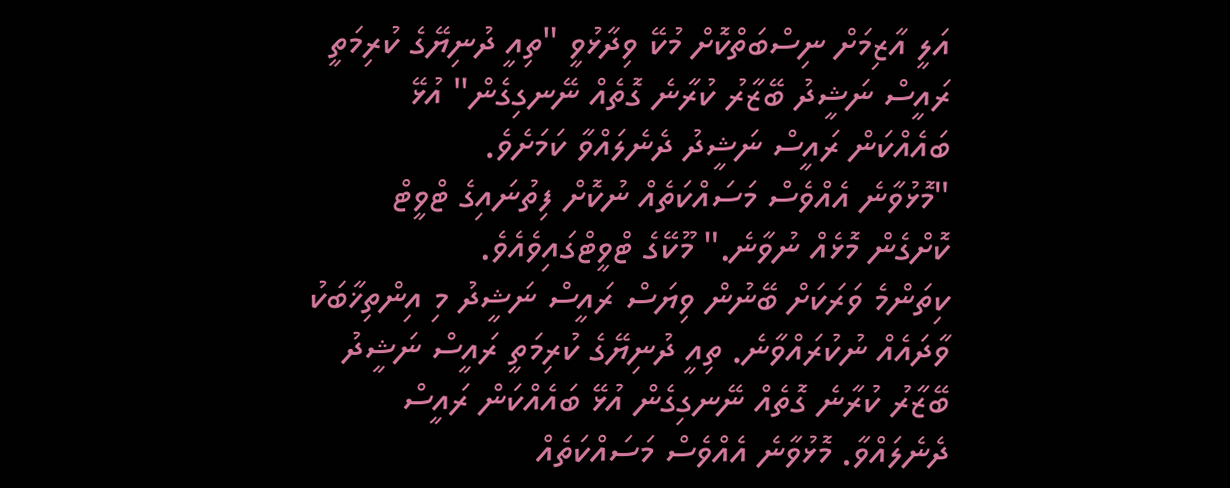އަލީ އާޒިމަށް ނިސްބަތްކޮށް މުކޭ ވިދާޅުވީ "ތިއީ ދުނިޔޭގެ ކުރިމަތީ ރައީސް ނަޝީދު ބޭޒާރު ކުރާނެ ގޮތެއް ނޭނގިގެން" އުޅޭ ބައެއްކަން ރައީސް ނަޝީދު ދެނެލައްވާ ކަމަށެވެ.
"މޮޅުވާނެ އެއްވެސް މަސައްކަތެއް ނުކޮށް ފިތުނައިގެ ޓްވީޓް ކޮށްގެން މޮޅެއް ނުވާނެ." މޫކޭގެ ޓްވީޓްގައިވެއެވެ.
ކިތަންމެ ވަރަކަށް ބޭނުން ވިޔަސް ރައީސް ނަޝީދު މި އިންތިޚާބަކު ވާދައެއް ނުކުރައްވާނެ. ތިއީ ދުނިޔޭގެ ކުރިމަތީ ރައީސް ނަޝީދު ބޭޒާރު ކުރާނެ ގޮތެއް ނޭނގިގެން އުޅޭ ބައެއްކަން ރައީސް ދެނެލައްވާ. މޮޅުވާނެ އެއްވެސް މަސައްކަތެއް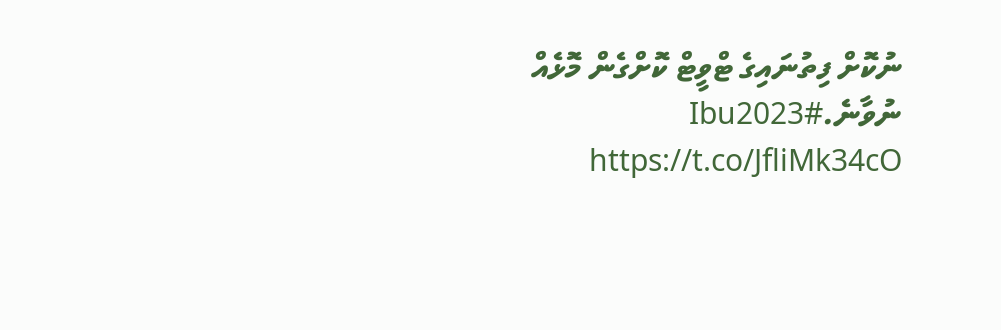ނުކޮށް ފިތުނައިގެ ޓްވީޓް ކޮށްގެން މޮޅެއް ނުވާނެ.#Ibu2023 https://t.co/JfliMk34cO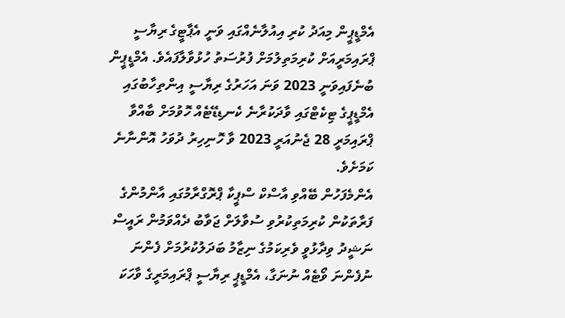އެމްޑީޕީން މިއަދު ކުރި އިއުލާނެއްގައި ވަނީ އެޕާޓީގެ ރިޔާސީ ޕްރައިމަރީއަށް ކުރިމަތިލުމަށް ފުރުސަތު ހުޅުވާލާފައެވެ. އެމްޑީޕީން ބުނެފައިވަނީ 2023 ވަނަ އަހަރުގެ ރިޔާސީ އިންތިހާބުގައި އެމްޑީޕީގެ ޓިކެޓްގައި ވާދަކުރާނެ ކެނޑިޑޭޓެއް ހޮވުމަށް ބާއްވާ ޕްރައިމަރީ 28 ޖެނުއަރީ 2023 ވާ ހޮނިހިރު ދުވަހު އޮންނާނެ ކަމަށެވެ.
އެންމެފަހުން ބޭއްވި އާސްކް ސްޕީކާ ޕްރޮގްރާމުގައި އާންމުންގެ ފަރާތަކުން ކުރިމަތިކުރުވި ސުވާލަށް ޖަވާބު ދެއްވަމުން ރައީސް ނަޝީދު ވިދާޅުވީ ވެރިކަމުގެ ނިޒާމު ބަދަލުކުރުމަށް ފެންނަ ނުފެންނަ ވޯޓެއް ނުނަގާ، އެމްޑީޕީ ރިޔާސީ ޕްރައިމަރީގެ ވާހަކަ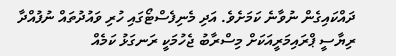ދައްކައިގެން ނުވާނެ ކަމަށެވެ. އަދި މެނިފެސްޓޯގައި ހުރި ވައުދުތައް ނުފުއްދާ ރިޔާސީ ޕްރައިމަރީއަކަށް މިސްރާބު ޖެހުމަކީ ރަނގަޅު ކަމެއް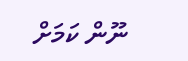ނޫން ކަމަށް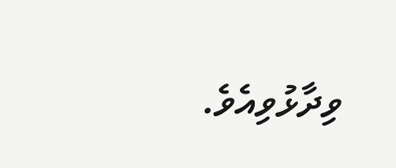ވިދާޅުވިއެވެ.